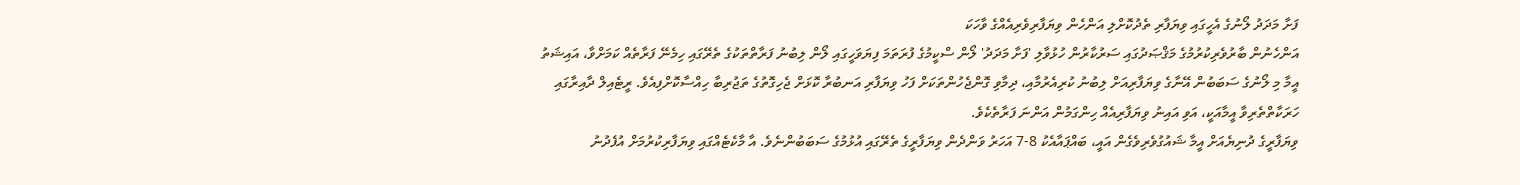ފަށާ މަދަދު ލޯނުގެ އެހީގައި ވިޔަފާރި ތެދުކޮށްލި އަންހެން ވިޔަފާރިވެރިއެއްގެ ވާހަކަ
އަންހެނުން ބާރުވެރިކުރުމުގެ މަޤްޞަދުގައި ސަރުކާރުން ހުޅުވާލި 'ފަށާ މަދަދު' ލޯން ސްކީމުގެ ފުރަތަމަ ފިޔަވަހީގައި ލޯން ލިބުނު ފަރާތްތަކުގެ ތެރޭގައި ހިމެނޭ ފަރާތެއް ކަމަށްވާ، އައިޝަތު އީމާ މި ލޯނުގެ ސަބަބުން އޭނާގެ ވިޔަފާރިއަށް ލިބުނު ކުރިއެރުމާއި، ދިމާވި ގޮންޖެހުންތަކަށް ފަހު ވިޔަފާރި އަނބުރާ ކޮޅަށް ޖެހިގޮތުގެ ތަޖުރިބާ ހިއްސާކޮށްފިއެވެ. ރީޓެއިލް ދާއިރާގައި ހަރަކާތްތެރިވާ އީމާއަކީ، އަވި އައިނު ވިޔަފާރިއެއް ހިންގަމުން އަންނަ ފަރާތެކެވެ.
ވިޔަފާރީގެ ދުނިޔެއަށް އީމާ ޝައުގުވެރިވެގެން އައީ، ބައްޕައާއެކު 8-7 އަހަރު ވަންދެން ވިޔަފާރީގެ ތެރޭގައި އުޅުމުގެ ސަބަބުންނެވެ. އާ މާކެޓެއްގައި ވިޔަފާރިކުރުމަށް އުފެދުނު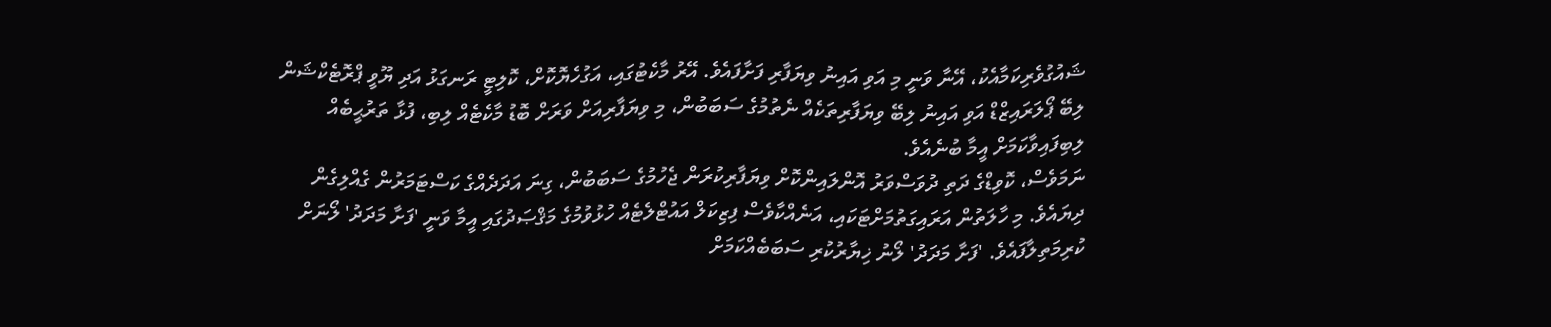ޝައުގުވެރިކަމާއެކު، އޭނާ ވަނީ މި އަވި އައިނު ވިޔަފާރި ފަށާފައެވެ. އޭރު މާކެޓުގައި، އަގުހެޔޮކޮށް، ކޮލިޓީ ރަނގަޅު އަދި ޔޫވީ ޕްރޮޓެކްޝަން ލިބޭ ޕޯލަރައިޒްޑް އަވި އައިނު ލިބޭ ވިޔަފާރިތަކެއް ނެތުމުގެ ސަބަބުން، މި ވިޔަފާރިއަށް ވަރަށް ބޮޑު މާކެޓެއް ލިބި، ފުޅާ ތަރުޙީބެއް ލިބިފައިވާކަމަށް އީމާ ބުނެއެވެ.
ނަމަވެސް، ކޮވިޑްގެ ދަތި ދުވަސްވަރު އޮންލައިންކޮށް ވިޔަފާރިކުރަން ޖެހުމުގެ ސަބަބުން، ގިނަ އަދަދެއްގެ ކަސްޓަމަރުން ގެއްލިގެން ދިޔައެވެ. މި ހާލަތުން އަރައިގަތުމަށްޓަކައި، އަނެއްކާވެސް ފިޒިކަލް އައުޓްލެޓެއް ހުޅުވުމުގެ މަޤްޞަދުގައި އީމާ ވަނީ 'ފަށާ މަދަދު' ލޯނަށް ކުރިމަތިލާފައެވެ. 'ފަށާ މަދަދު' ލޯނު ޚިޔާރުކުރި ސަބަބެއްކަމަށް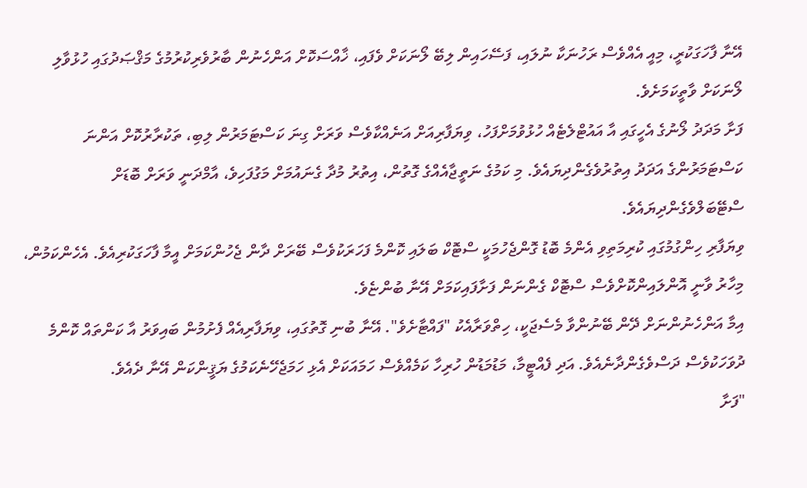އޭނާ ފާހަގަކުރީ، މިއީ އެއްވެސް ރަހުނަކާ ނުލައި، ފަސޭހައިން ލިބޭ ލޯނަކަށް ވެފައި، ޚާއްސަކޮށް އަންހެނުން ބާރުވެރިކުރުމުގެ މަޤްޞަދުގައި ހުޅުވާލި ލޯނަކަށް ވާތީކަމަށެވެ.
ފަށާ މަދަދު ލޯނުގެ އެހީގައި އާ އައުޓްލެޓެއް ހުޅުވުމަށްފަހު، ވިޔަފާރިއަށް އަނެއްކާވެސް ވަރަށް ގިނަ ކަސްޓަމަރުން ލިބި، ތަކުރާރުކޮށް އަންނަ ކަސްޓަމަރުންގެ އަދަދު އިތުރުވެގެންދިޔައެވެ. މި ކަމުގެ ނަތީޖާއެއްގެ ގޮތުން، އިތުރު މުދާ ގެނައުމަށް މަގުފަހިވެ، އާމްދަނީ ވަރަށް ބޮޑަށް ސްޓޭބަލްވެގެންދިޔައެވެ.
ވިޔަފާރި ހިންގުމުގައި ކުރިމަތިވި އެންމެ ބޮޑު ގޮންޖެހުމަކީ ސްޓޮކް ބަލައި ކޮންމެ ފަހަރަކުވެސް ބޭރަށް ދާން ޖެހުންކަމަށް އީމާ ފާހަގަކުރިއެވެ. އެހެންކަމުން، މިހާރު ވާނީ އޮންލައިންކޮށްވެސް ސްޓޮކް ގެންނަން ފަށާފައިކަމަށް އޭނާ ބުންޏެވެ.
އިމާ އަންހެނުންނަށް ދޭން ބޭނުންވާ މެސެޖަކީ، ހިތްވަރާއެކު "ފައްޓާށެވެ". އޭނާ ބުނި ގޮތުގައި، ވިޔަފާރިއެއް ފެށުމުން ބައިވަރު އާ ކަންތައް ކޮންމެ ދުވަހަކުވެސް ދަސްވެގެންދާނެއެވެ. އަދި ފެއްޓީމާ، މަޑުމަޑުން ހުރިހާ ކަމެއްވެސް ހަމައަކަށް އެޅި ހަމަޖެހޭނެކަމުގެ ޔަޤީންކަން އޭނާ ދެއެވެ.
"ފަށާ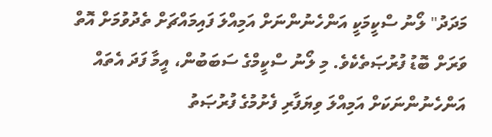މަދަދު" ލޯނު ސްކީމަކީ އަންހެނުންނަށް އަމިއްލަ ފައިމައްޗަށް ތެދުވުމަށް އޮތް ވަރަށް ބޮޑު ފުރުޞަތެކެވެ. މި ލޯނު ސްކީމްގެ ސަބަބުން، އީމާ ފަދަ އެތައް އަންހެނުންނަކަށް އަމިއްލަ ވިޔަފާރި ފެށުމުގެ ފުރުޞަތު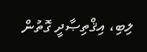ލިބި، އިޤްތިޞާދީ ގޮތުން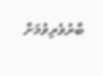ބާރުވެރިވުމަށް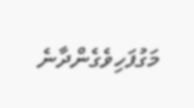މަގުފަހިވެގެންދާނެ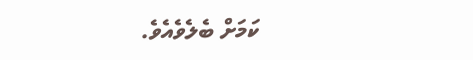ކަމަށް ބެލެވެއެވެ.